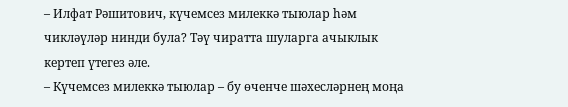– Илфат Рәшитович, күчемсез милеккә тыюлар һәм чикләүләр нинди була? Тәү чиратта шуларга ачыклык кертеп үтегез әле.
– Күчемсез милеккә тыюлар – бу өченче шәхесләрнең моңа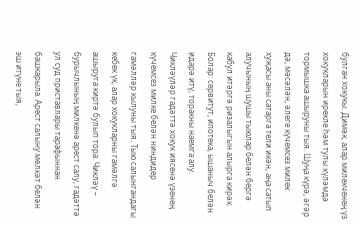булган хокукы. Димәк, алар милекченең үз хокукларын ирекле һәм тулы күләмдә тормышка ашыруны тыя. Шуңа күрә, әгәр дә, мәсәлән, әлеге күчемсез милек хуҗасы аны сатарга тели икән, аңа сатып алучының шушы тыюлар белән бергә кабул итәргә ризалыгын алырга кирәк. Болар: сервитут, ипотека, ышаныч белән идарә итү, торакны наемга алу.
Чикләүләр гадәттә хокук иясенә үзенең күчемсез милке белән ниндидер гамәлләр кылуны тыя. Тыю салынгандагы кебек үк, алар хокукларны гамәлгә ашыруга киртә булып тора. Чикләү – бурычлының милкенә арест салу, гадәттә ул суд приставлары тарафыннан башкарыла. Арест салыну мөлкәт белән эш итүне тыя,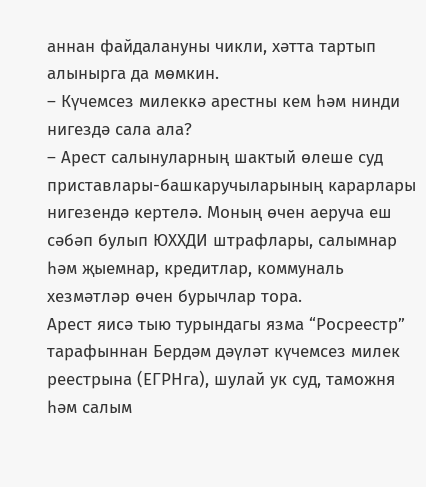аннан файдалануны чикли, хәтта тартып алынырга да мөмкин.
– Күчемсез милеккә арестны кем һәм нинди нигездә сала ала?
– Арест салынуларның шактый өлеше суд приставлары-башкаручыларының карарлары нигезендә кертелә. Моның өчен аеруча еш сәбәп булып ЮХХДИ штрафлары, салымнар һәм җыемнар, кредитлар, коммуналь хезмәтләр өчен бурычлар тора.
Арест яисә тыю турындагы язма “Росреестр” тарафыннан Бердәм дәүләт күчемсез милек реестрына (ЕГРНга), шулай ук суд, таможня һәм салым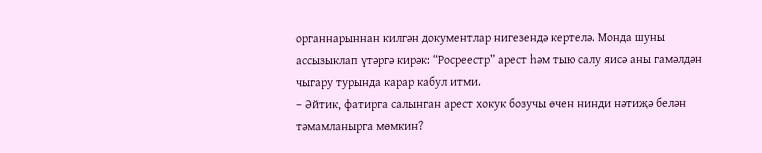органнарыннан килгән документлар нигезендә кертелә. Монда шуны ассызыклап үтәргә кирәк: “Росреестр” арест һәм тыю салу яисә аны гамәлдән чыгару турында карар кабул итми.
– Әйтик, фатирга салынган арест хокук бозучы өчен нинди нәтиҗә белән тәмамланырга мөмкин?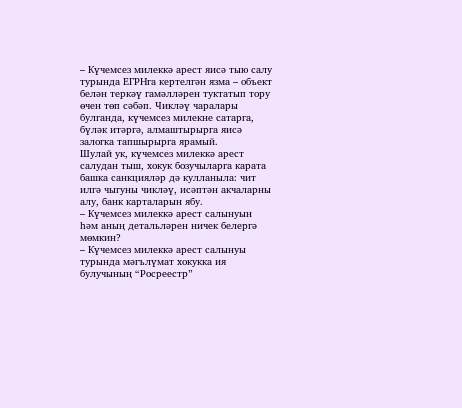– Күчемсез милеккә арест яисә тыю салу турында ЕГРНга кертелгән язма – объект белән теркәү гамәлләрен туктатып тору өчен төп сәбәп. Чикләү чаралары булганда, күчемсез милекне сатарга, бүләк итәргә, алмаштырырга яисә залогка тапшырырга ярамый.
Шулай ук, күчемсез милеккә арест салудан тыш, хокук бозучыларга карата башка санкцияләр дә кулланыла: чит илгә чыгуны чикләү, исәптән акчаларны алу, банк карталарын ябу.
– Күчемсез милеккә арест салынуын һәм аның детальләрен ничек белергә мөмкин?
– Күчемсез милеккә арест салынуы турында мәгълүмат хокукка ия булучының “Росреестр”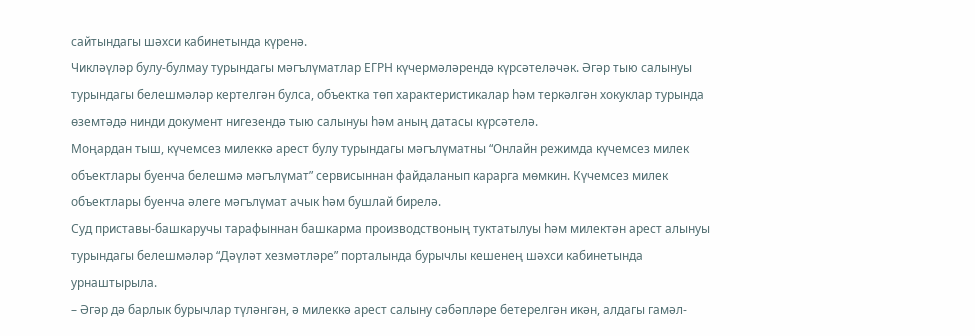сайтындагы шәхси кабинетында күренә.
Чикләүләр булу-булмау турындагы мәгълүматлар ЕГРН күчермәләрендә күрсәтеләчәк. Әгәр тыю салынуы турындагы белешмәләр кертелгән булса, объектка төп характеристикалар һәм теркәлгән хокуклар турында өземтәдә нинди документ нигезендә тыю салынуы һәм аның датасы күрсәтелә.
Моңардан тыш, күчемсез милеккә арест булу турындагы мәгълүматны “Онлайн режимда күчемсез милек объектлары буенча белешмә мәгълүмат” сервисыннан файдаланып карарга мөмкин. Күчемсез милек объектлары буенча әлеге мәгълүмат ачык һәм бушлай бирелә.
Суд приставы-башкаручы тарафыннан башкарма производствоның туктатылуы һәм милектән арест алынуы турындагы белешмәләр “Дәүләт хезмәтләре” порталында бурычлы кешенең шәхси кабинетында урнаштырыла.
– Әгәр дә барлык бурычлар түләнгән, ә милеккә арест салыну сәбәпләре бетерелгән икән, алдагы гамәл-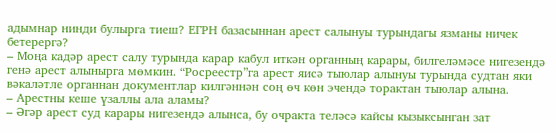адымнар нинди булырга тиеш? ЕГРН базасыннан арест салынуы турындагы язманы ничек бетерергә?
– Моңа кадәр арест салу турында карар кабул иткән органның карары, билгеләмәсе нигезендә генә арест алынырга мөмкин. “Росреестр”га арест яисә тыюлар алынуы турында судтан яки вәкаләтле органнан документлар килгәннән соң өч көн эчендә торактан тыюлар алына.
– Арестны кеше үзаллы ала аламы?
– Әгәр арест суд карары нигезендә алынса, бу очракта теләсә кайсы кызыксынган зат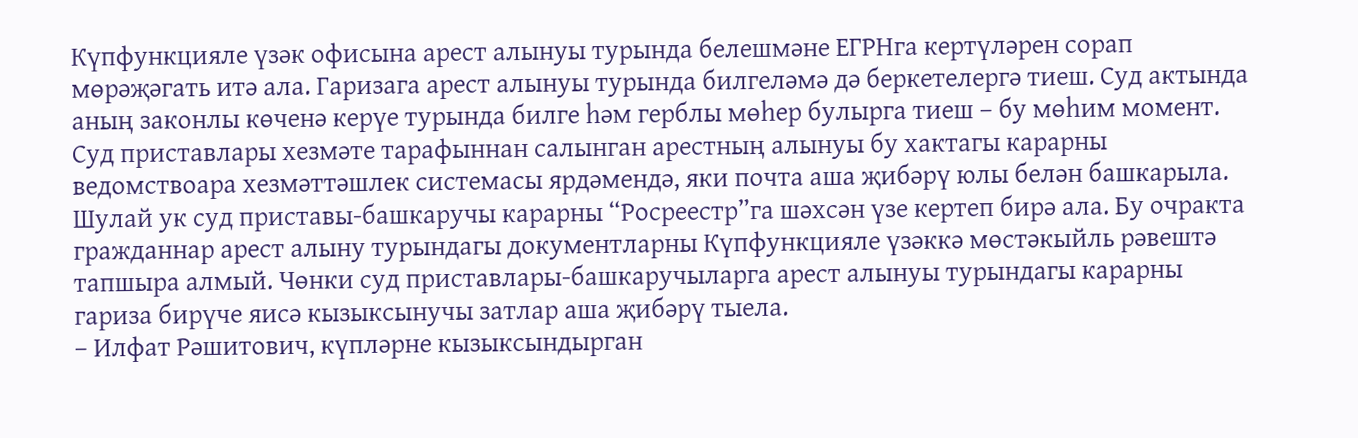Күпфункцияле үзәк офисына арест алынуы турында белешмәне ЕГРНга кертүләрен сорап мөрәҗәгать итә ала. Гаризага арест алынуы турында билгеләмә дә беркетелергә тиеш. Суд актында аның законлы көченә керүе турында билге һәм герблы мөһер булырга тиеш – бу мөһим момент.
Суд приставлары хезмәте тарафыннан салынган арестның алынуы бу хактагы карарны ведомствоара хезмәттәшлек системасы ярдәмендә, яки почта аша җибәрү юлы белән башкарыла. Шулай ук суд приставы-башкаручы карарны “Росреестр”га шәхсән үзе кертеп бирә ала. Бу очракта гражданнар арест алыну турындагы документларны Күпфункцияле үзәккә мөстәкыйль рәвештә тапшыра алмый. Чөнки суд приставлары-башкаручыларга арест алынуы турындагы карарны гариза бирүче яисә кызыксынучы затлар аша җибәрү тыела.
– Илфат Рәшитович, күпләрне кызыксындырган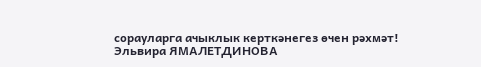сорауларга ачыклык керткәнегез өчен рәхмәт!
Эльвира ЯМАЛЕТДИНОВА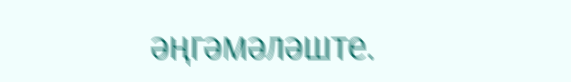әңгәмәләште.